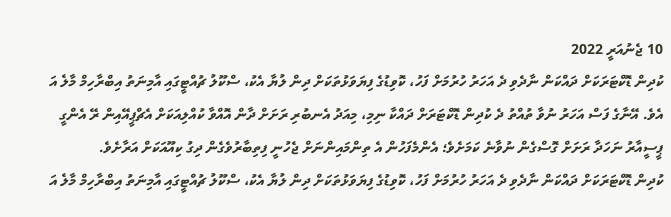10 ޖެނުއަރީ 2022
ކުދިން ޑޮކްޓަރަކަށް ދައްކަން ނާދެވި ދެ އަހަރު ހުރުމަށް ފަހު، ކޮވިޑުގެ ފިޔަވަޅުތަކަށް ދިން ލުޔާ އެކު، ސްކޫލު ޗުއްޓީގައި އާމިނަތު އިބްރާހިމް މާލެ އަ އެވެ. އޭނާގެ ފަސް އަހަރު ނުވާ ތުއްތު ދެ ކުދިން ޑޮކްޓަރަށް ދައްކާ ނިމި، މިއަދު އެނބުރި ރަށަށް ދާން އޮއްވާ ކުއްލިއަކަށް އެޗްޕީއޭއިން ރޭ އެންގީ ޕީސީއާރު ނަހަދާ ރަށަށް ގޮސްގެން ނުވާނެ ކަމަށެވެ؛ އެންމެފަހުން އެ ތިންމައިންނަށް ޖެހުނީ ފިތިބާރުވެގެން ދިގު ކިއޫއަކަށް އަރާށެވެ.
ކުދިން ޑޮކްޓަރަކަށް ދައްކަން ނާދެވި ދެ އަހަރު ހުރުމަށް ފަހު، ކޮވިޑުގެ ފިޔަވަޅުތަކަށް ދިން ލުޔާ އެކު، ސްކޫލު ޗުއްޓީގައި އާމިނަތު އިބްރާހިމް މާލެ އަ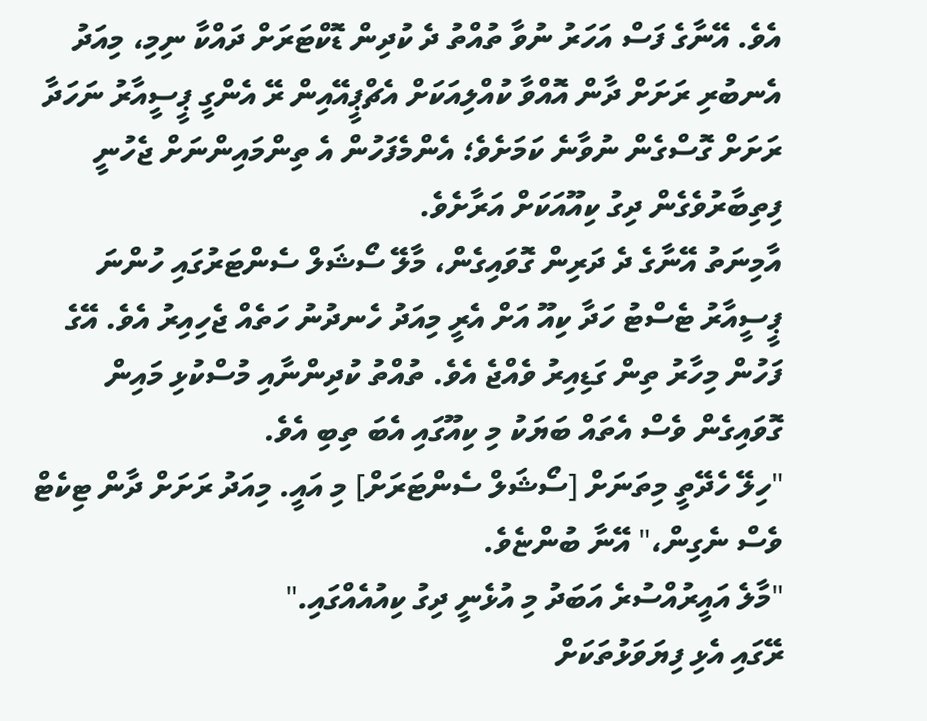އެވެ. އޭނާގެ ފަސް އަހަރު ނުވާ ތުއްތު ދެ ކުދިން ޑޮކްޓަރަށް ދައްކާ ނިމި، މިއަދު އެނބުރި ރަށަށް ދާން އޮއްވާ ކުއްލިއަކަށް އެޗްޕީއޭއިން ރޭ އެންގީ ޕީސީއާރު ނަހަދާ ރަށަށް ގޮސްގެން ނުވާނެ ކަމަށެވެ؛ އެންމެފަހުން އެ ތިންމައިންނަށް ޖެހުނީ ފިތިބާރުވެގެން ދިގު ކިއޫއަކަށް އަރާށެވެ.
އާމިނަތު އޭނާގެ ދެ ދަރިން ގޮވައިގެން، މާލޭ ސޯޝަލް ސެންޓަރުގައި ހުންނަ ޕީސީއާރު ޓެސްޓު ހަދާ ކިއޫ އަށް އެރީ މިއަދު ހެނދުނު ހަތެއް ޖެހިއިރު އެވެ. އޭގެ ފަހުން މިހާރު ތިން ގަޑިއިރު ވެއްޖެ އެވެ. ތުއްތު ކުދިންނާއި މުސްކުޅި މައިން ގޮވައިގެން ވެސް އެތައް ބަޔަކު މި ކިއޫގައި އެބަ ތިބި އެވެ.
"ހިލޭ ހެދޭތީ މިތަނަށް [ސޯޝަލް ސެންޓަރަށް] މި އައީ. މިއަދު ރަށަށް ދާން ޓިކެޓް ވެސް ނެގިން،" އޭނާ ބުންޏެވެ.
"މާލެ އައީރުއްސުރެ އަބަދު މި އުޅެނީ ދިގު ކިއުއެއްގައި."
ރޭގައި އެޅި ފިޔަވަޅުތަކަށް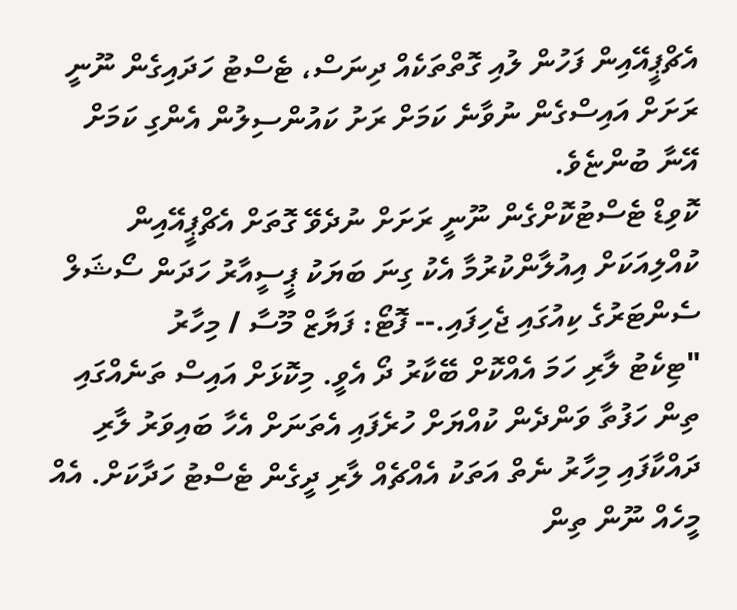އެޗްޕީއޭއިން ފަހުން ލުއި ގޮތްތަކެއް ދިނަސް، ޓެސްޓު ހަދައިގެން ނޫނީ ރަށަށް އައިސްގެން ނުވާނެ ކަމަށް ރަށު ކައުންސިލުން އެންގި ކަމަށް އޭނާ ބުންޏެވެ.
ކޮވިޑް ޓެސްޓުކޮށްގެން ނޫނީ ރަށަށް ނުދެވޭ ގޮތަށް އެޗްޕީއޭއިން ކުއްލިއަކަށް އިއުލާންކުރުމާ އެކު ގިނަ ބަޔަކު ޕީސީއާރު ހަދަން ސޯޝަލް ސެންޓަރުގެ ކިއުގައި ޖެހިފައި.-- ފޮޓޯ: ފަޔާޒް މޫސާ / މިހާރު
"ޓިކެޓު ލާރި ހަމަ އެއްކޮށް ބޭކާރު ދޯ އެވީ. މިކޮޅަށް އައިސް ތަނެއްގައި ތިން ހަފުތާ ވަންދެން ކުއްޔަށް ހުރެފައި އެތަނަށް އެހާ ބައިވަރު ލާރި ދައްކާފައި މިހާރު ނެތް އަތަކު އެއްޗެއް ލާރި ދީގެން ޓެސްޓު ހަދާކަށް. އެއް މީހެއް ނޫން ތިން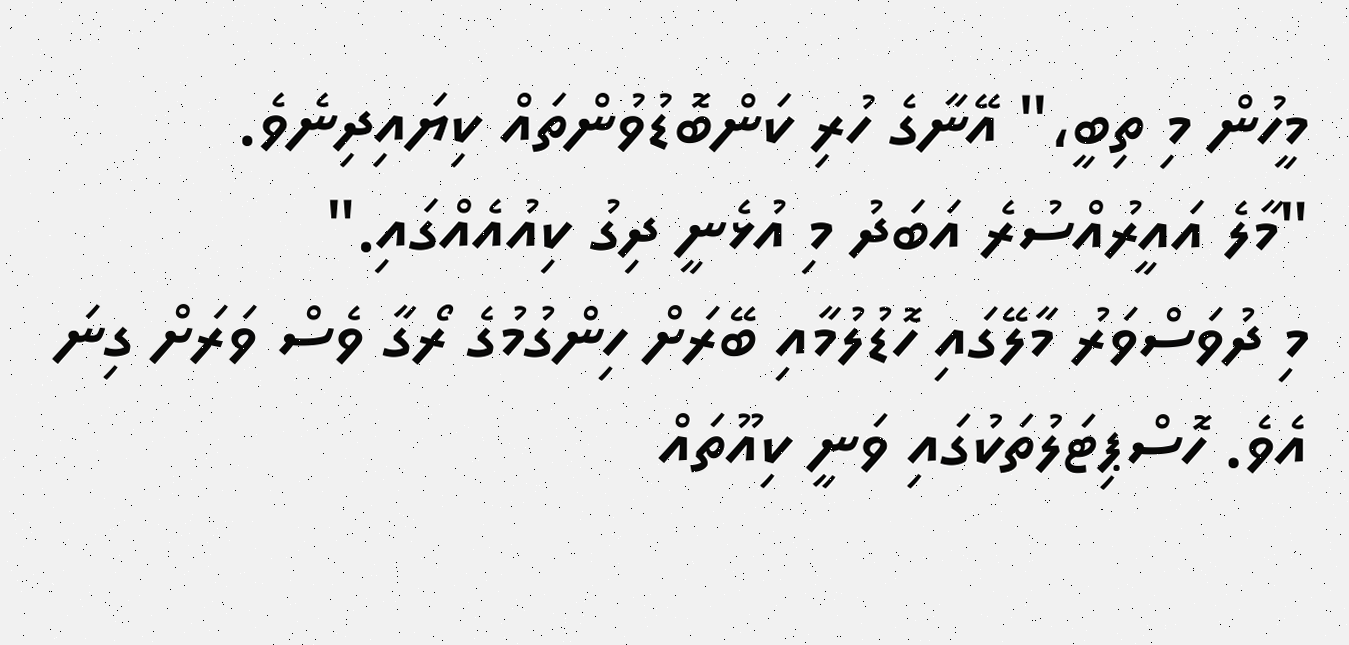މީހުން މި ތިބީ،" އޭނާގެ ހުރި ކަންބޮޑުވުންތައް ކިޔައިދިނެވެ.
"މާލެ އައީރުއްސުރެ އަބަދު މި އުޅެނީ ދިގު ކިއުއެއްގައި."
މި ދުވަސްވަރު މާލޭގައި ހޮޑުލުމާއި ބޭރަށް ހިންގުމުގެ ރޯގާ ވެސް ވަރަށް ގިނަ އެވެ. ހޮސްޕިޓަލުތަކުގައި ވަނީ ކިއޫތައް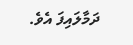ދަމާލައިފަ އެވެ.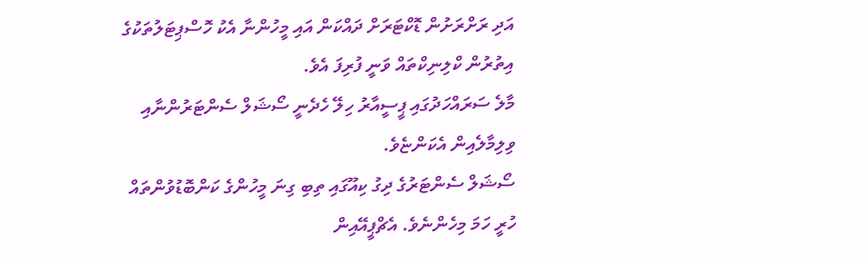އަދި ރަށްރަށުން ޑޮކްޓަރަށް ދައްކަން އައި މީހުންނާ އެކު ހޮސްޕިޓަލުތަކުގެ އިތުރުން ކްލިނިކްތައް ވަނީ ފުރިފަ އެވެ.
މާލެ ސަރައްހަދުގައި ޕީސީއާރު ހިލޭ ހެދެނީ ސޯޝަލް ސެންޓަރުންނާއި ވިލިމާލެއިން އެކަންޏެވެ.
ސޯޝަލް ސެންޓަރުގެ ދިގު ކިއޫގައި ތިބި ގިނަ މީހުންގެ ކަންބޮޑުވުންތައް ހުރީ ހަމަ މިހެންނެވެ. އެޗްޕީއޭއިން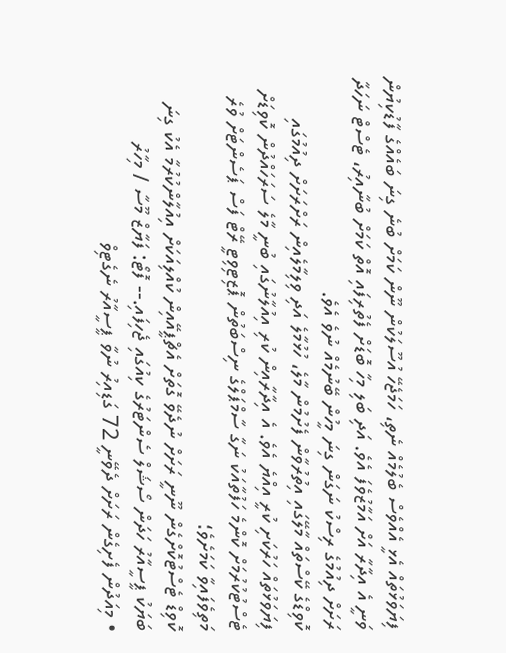ފިޔަވަޅުތައް އެޅީ އެއްވެސް ބެލުމެއް ނެތި، ހަމަޖެހޭ އުސޫލަކުން ނޫން ކަމަށް ބުނެ ގިނަ ބައެއްގެ ފާޑުކިޔުން ވަނީ އެ އިދާރާ އަށް އަމާޒުވެފަ އެވެ. އަދި ބަލި މިހާ ބޮޑަށް ފެތުރިފައި އޮތް ކަމަށް ބުނާއިރު، ޓެސްޓް ނަހަދާ ރަށަށް ދިއުމުގެ ރިސްކު ނަގަން ގިނަ މީހުން ބޭނުމެއް ނުވެ އެވެ.
ކޮވިޑްގެ ކޭސްތައް މާލޭގައި އިތުރުވާން ފެށުމުން މާލެ، ހުޅުމާލެ އަދި ވިލިމާލެއިން ރަށްރަށަށް ދިއުމުގައި ފިޔަވަޅުތައް ހަރުކަށި ކުރީ އިއްޔެ އެވެ. އެ އިދާރާއިން ކުރި އިއުލާނުގައި ބުނީ މާލެ ސަރަހައްދުން ކޮވިޑަށް ޓެސްޓުކުރުމަށް ކޮންމެ ހަފުތާއަކު ނަގާ ސާމްޕަލްގެ ނިސްބަތުން ޕޮޒިޓިވިޓީ ރޭޓް ފަސް ޕަސެންޓަށް ވުރެ މަތިވެފައިވާ ކަމަށެވެ؛
ކޮވިޑް ޓެސްޓުކޮށްގެން ނޫނީ ރަށަށް ނުދެވޭ ގޮތަށް އެޗްޕީއޭއިން ކުއްލިއަކަށް އިއުލާންކުރުމާ އެކު ގިނަ ބަޔަކު ޕީސީއާރު ހަދަން ސޯޝަލް ސެންޓަރުގެ ކިއުގައި ޖެހިފައި.-- ފޮޓޯ: ފަޔާޒް މޫސާ / މިހާރު
• މިއަދުން ފެށިގެން ރަށަށް ދެވޭނީ 72 ގަޑިއިރު ނުވާ ޕީސީއާރު ނެގެޓިވް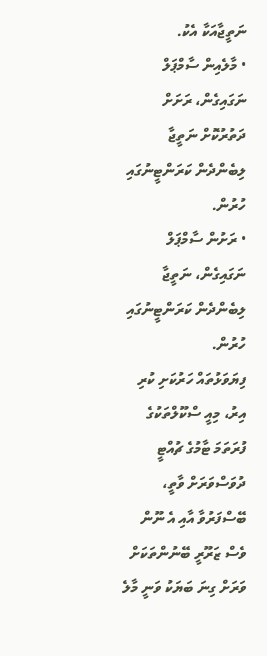ނަތީޖާއަކާ އެކު.
• މާލެއިން ސާމްޕަލް ނަގައިގެން، ރަށަށް ދަތުރުކޮށް ނަތީޖާ ލިބެންދެން ކަރަންޓީނުގައި ހުރުން.
• ރަށުން ސާމްޕަލް ނަގައިގެން، ނަތީޖާ ލިބެންދެން ކަރަންޓީނުގައި ހުރުން.
ފިޔަވަޅުތައް ހަރުކަށި ކުރި އިރު، މިއީ ސްކޫލްތަކުގެ ފުރަތަމަ ޓާމުގެ ޗުއްޓީ ދުވަސްވަރަށް ވާތީ، ބޭސްފަރުވާ އާއި އެ ނޫން ވެސް ޒަރޫރީ ބޭނުންތަކަށް ވަރަށް ގިނަ ބަޔަކު ވަނީ މާލެ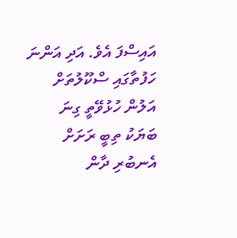އައިސްފަ އެވެ. އަދި އަންނަ ހަފުތާގައި ސްކޫލުތަށް އަލުން ހުޅުވޭތީ ގިނަ ބަޔަކު ތިބީ ރަށަށް އެނބުރި ދާން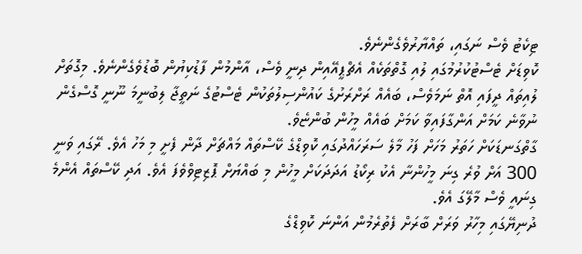ޓިކެޓު ވެސް ނަގައި، ތައްޔާރުވެގެންނެވެ.
ކޮވިޑަށް ޓެސްޓުކުރުމުގައި ލުއި ގޮތްތަކެއް އެޗްޕީއޭއިން ދިނީ ވެސް، އާންމުން ފާޑުކިޔުން ބޮޑުވެގެންނެވެ. މިގޮތަށް ލުއިތައް ދީފައި އޮތް ނަމަވެސް، ބައެއް ރަށްރަށުގެ ކައުންސިލުތަކުން ޓެސްޓުގެ ނަތީޖާ ލިބުނީމަ ނޫނީ ގޮސްގެން ނުވާނެ ކަމަށް އަންގާފައިވާ ކަމަށް ބައެއް މީހުން ބުންޏެވެ.
ގާތްގަނޑަކަށް ހަތަރު މަހަށް ފަހު މާލެ ސަރަހައްދުގައި ކޮވިޑްގެ ކޭސްތައް މައްޗަށް ދާން ފެށީ މި މަހު އެވެ. ރޭގައި ވަނީ 300 އަށް ވުރެ ގިނަ މީހުންނާ އެކު ރިކޯޑު އަދަދަކަށް މީހުން މި ބައްޔަށް ޕޮޒިޓިވްވެފަ އެވެ. އަދި ކޭސްތައް އެންމެ ގިނައީ ވެސް މާލޭގަ އެވެ.
ދުނިޔޭގައި މިހާރު ވަރަށް ބާރަށް ފެތުރެމުން އަންނަ ކޮވިޑްގެ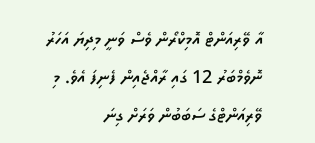އާ ވޭރިއަންޓް އޮމިކްރޯން ވެސް ވަނީ މިދިޔަ އަހަރު ނޮވެމްބަރު 12 ގައި ރާއްޖެއިން ފެނިފަ އެވެ. މި ވޭރިއަންޓްގެ ސަބަބުން ވަރަށް ގިނަ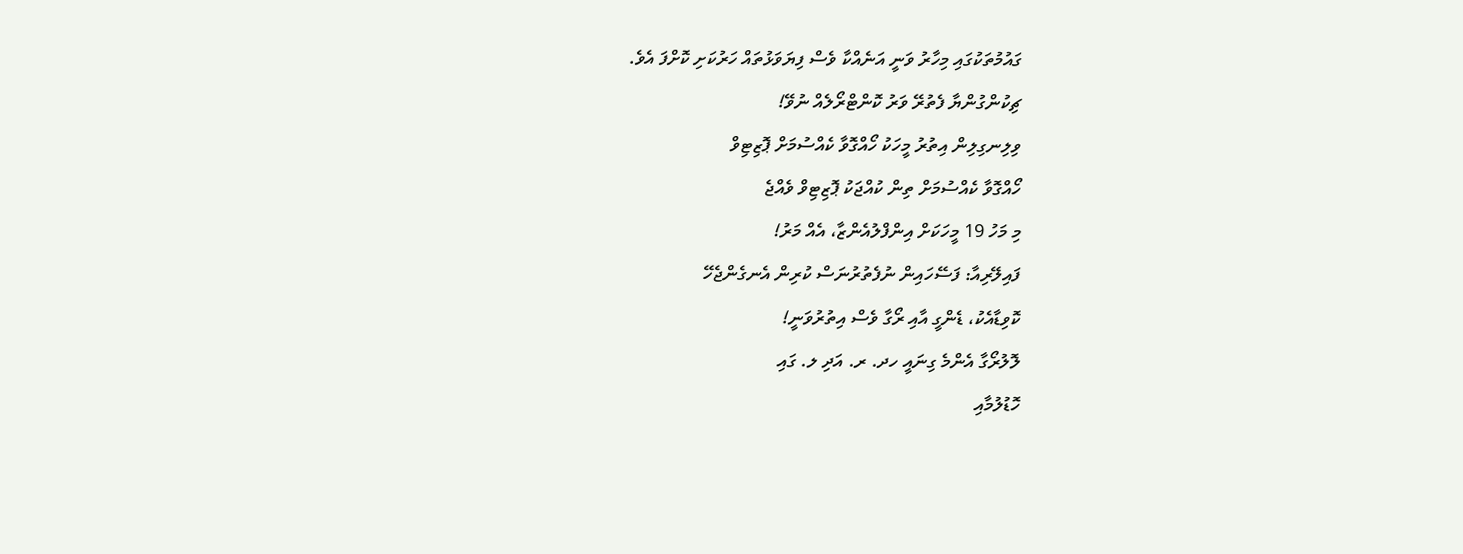ގައުމުތަކުގައި މިހާރު ވަނީ އަނެއްކާ ވެސް ފިޔަވަޅުތައް ހަރުކަށި ކޮށްފަ އެވެ.
ޗިކުންގުންޔާ ފެތުރޭ ވަރު ކޮންޓްރޯލެއް ނުވޭ!
ވިލިނގިލިން އިތުރު މީހަކު ހޯއްގޮވާ ކެއްސުމަށް ޕޮޒިޓިވް
ހޯއްގޮވާ ކެއްސުމަށް ތިން ކުއްޖަކު ޕޮޒިޓިވް ވެއްޖެ
މި މަހު 19 މީހަކަށް އިންފްލުއެންޒާ، އެއް މަރު!
ފައިލޭރިއާ: ފަސޭހައިން ނުފެތުރުނަސް ކުރިން އެނގެންޖެހޭ
ކޮވިޑާއެކު، ޑެންގީ އާއި ރޯގާ ވެސް އިތުރުވަނީ!
ލޮލުރޯގާ އެންމެ ގިނައީ ހދ. ރ. އަދި ލ. ގައި
ހޮޑުލުމާއި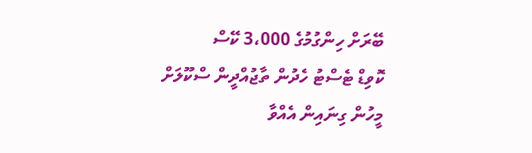ބޭރަށް ހިންގުމުގެ 3،000 ކޭސް
ކޮވިޑް ޓެސްޓު ހެދުން ތާޖުއްދީން ސްކޫލަށް
މީހުން ގިނައިން އެއްވާ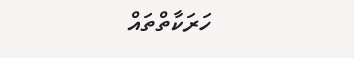ހަރަކާތްތައް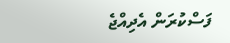ފަސްކުރަން އެދިއްޖެ